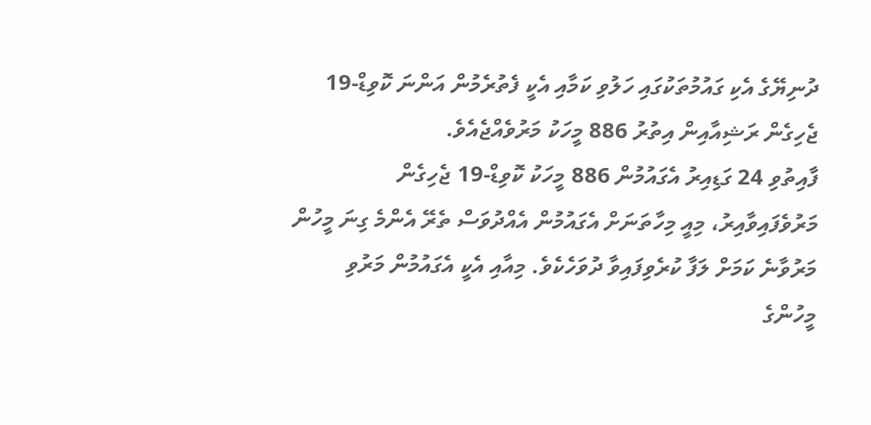ދުނިޔޭގެ އެކި ގައުމުތަކުގައި ހަލުވި ކަމާއި އެކީ ފެތުރެމުން އަންނަ ކޮވިޑް-19 ޖެހިގެން ރަޝިއާއިން އިތުރު 886 މީހަކު މަރުވެއްޖެއެވެ.
ފާއިތުވި 24 ގަޑިއިރު އެގައުމުން 886 މީހަކު ކޮވިޑް-19 ޖެހިގެން މަރުވެފައިވާއިރު، މިއީ މިހާތަނަށް އެގައުމުން އެއްދުވަސް ތެރޭ އެންމެ ގިނަ މީހުން މަރުވާނެ ކަމަށް ލަފާ ކުރެވިފައިވާ ދުވަހެކެވެ. މިއާއި އެކީ އެގައުމުން މަރުވި މީހުންގެ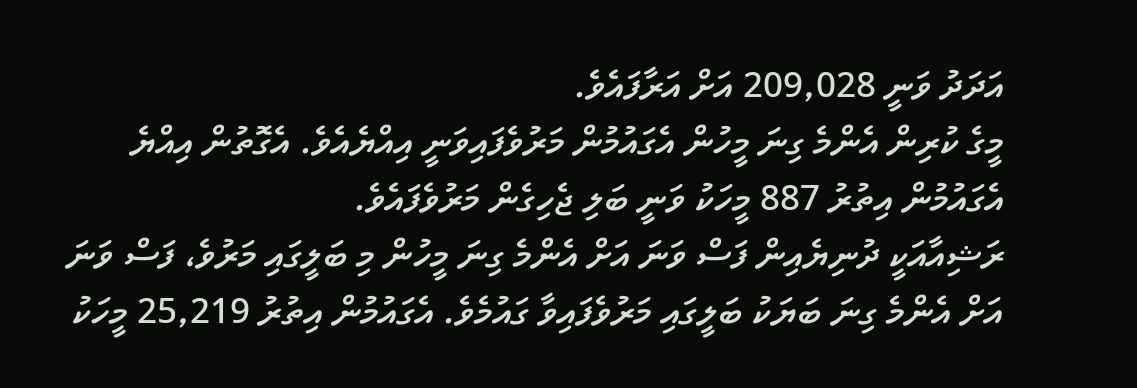އަދަދު ވަނީ 209,028 އަށް އަރާފައެވެ.
މީގެ ކުރިން އެންމެ ގިނަ މީހުން އެގައުމުން މަރުވެފައިވަނީ އިއްޔެއެވެ. އެގޮތުން އިއްޔެ އެގައުމުން އިތުރު 887 މީހަކު ވަނީ ބަލި ޖެހިގެން މަރުވެފައެވެ.
ރަޝިއާއަކީ ދުނިޔެއިން ފަސް ވަނަ އަށް އެންމެ ގިނަ މީހުން މި ބަލީގައި މަރުވެ، ފަސް ވަނަ އަށް އެންމެ ގިނަ ބަޔަކު ބަލީގައި މަރުވެފައިވާ ގައުމެވެ. އެގައުމުން އިތުރު 25,219 މީހަކު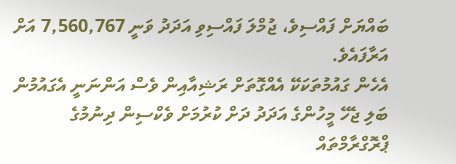ބައްޔަށް ފައްސިވެ، ޖުމްލަ ފައްސިވި އަދަދު ވަނީ 7,560,767 އަށް އަރާފައެވެ.
އެހެން ގައުމުތަކަކޭ އެއްގޮތަށް ރަޝިއާއިން ވެސް އަންނަނީ އެގައުމުން ބަލި ޖެހޭ މީހުންގެ އަދަދު ދަށް ކުރުމަށް ވެކްސިން ދިނުމުގެ ޕްރޮގްރާމްތައް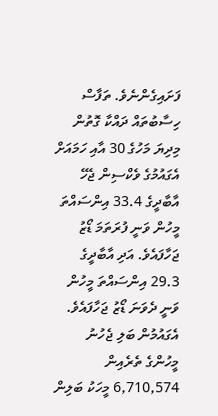ފަށައިގެންނެވެ. ތަފާސް ހިސާބުތައް ދައްކާ ގޮތުން މިދިޔަ މަހުގެ 30 އާއި ހަމައަށް އެގައުމުގެ ވެކްސިން ޖެހޭ އާބާދީގެ 33.4 އިންސައްތަ މީހުން ވަނީ ފުރަތަމަ ޑޯޒު ޖަހާފައެވެ. އަދި އާބާދީގެ 29.3 އިންސައްތަ މީހުން ވަނީ ދެވަނަ ޑޯޒު ޖަހާފައެވެ.
އެގައުމުން ބަލި ޖެހުނު މީހުންގެ ތެރެއިން 6,710,574 މީހަކު ބަލިން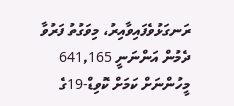ރަނގަޅުވެފައިވާއިރު، މިވަގުތު ފަރުވާ ދެމުން އަންނަނީ 641,165 މީހުންނަށް ކަމަށް ކޮވިޑް-19ގެ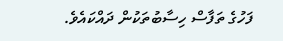ފަހުގެ ތަފާސް ހިސާބުތަކުން ދައްކައެވެ.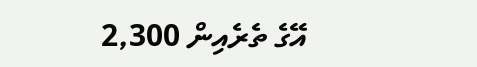އޭގެ ތެރެއިން 2,300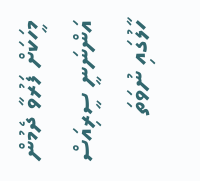މީހަކަށް ފަރުވާ ދެމުން އަންނަނީ ސީރިއަސް ހާލުގައި ނުވަތަ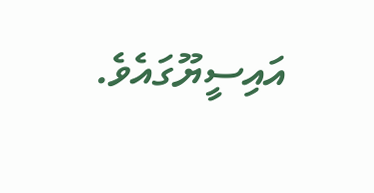އައިސީޔޫގައެވެ.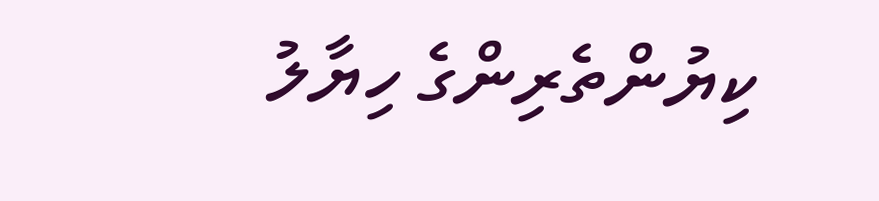ކިޔުންތެރިންގެ ހިޔާލު